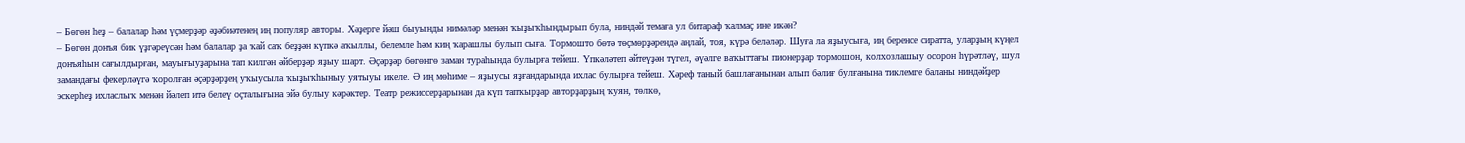– Бөгөн һеҙ – балалар һәм үҫмерҙәр әҙәбиәтенең иң популяр авторы. Хәҙерге йәш быуынды нимәләр менән ҡыҙыҡһындырып була, ниндәй темаға ул битараф ҡалмаҫ ине икән?
– Бөгөн донъя бик үҙгәреүсән һәм балалар ҙа ҡай саҡ беҙҙән күпкә аҡыллы, белемле һәм киң ҡарашлы булып сыға. Тормошто бөтә төҫмөрҙәрендә аңлай, тоя, күрә беләләр. Шуға ла яҙыусыға, иң беренсе сиратта, уларҙың күңел донъяһын сағылдырған, мауығыуҙарына тап килгән әйберҙәр яҙыу шарт. Әҫәрҙәр бөгөнгө заман тураһында булырға тейеш. Үпкәләтеп әйтеүҙән түгел, әүәлге ваҡыттағы пионерҙар тормошон, колхозлашыу осорон һүрәтләү, шул замандағы фекерләүгә ҡоролған әҫәрҙәрҙең уҡыусыла ҡыҙыҡһыныу уятыуы икеле. Ә иң мөһиме – яҙыусы яҙғандарында ихлас булырға тейеш. Хәреф таный башлағанынан алып бәлиғ булғанына тиклемге баланы ниндәйҙер эскерһеҙ ихласлыҡ менән йәлеп итә белеү оҫталығына эйә булыу кәрәктер. Театр режиссерҙарынан да күп тапҡырҙар авторҙарҙың ҡуян, төлкө,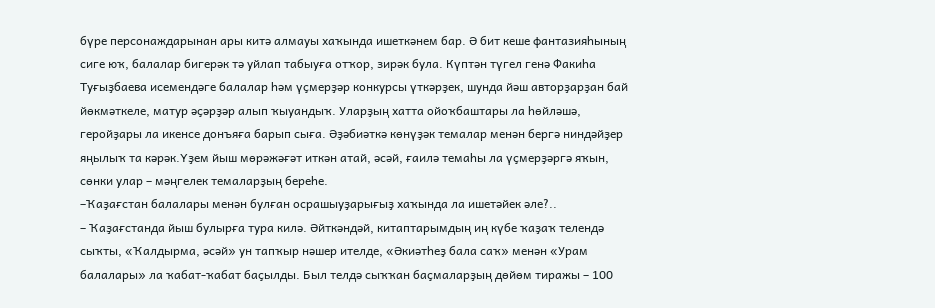бүре персонаждарынан ары китә алмауы хаҡында ишеткәнем бар. Ә бит кеше фантазияһының сиге юҡ, балалар бигерәк тә уйлап табыуға отҡор, зирәк була. Күптән түгел генә Факиһа Туғыҙбаева исемендәге балалар һәм үҫмерҙәр конкурсы үткәрҙек, шунда йәш авторҙарҙан бай йөкмәткеле, матур әҫәрҙәр алып ҡыуандыҡ. Уларҙың хатта ойоҡбаштары ла һөйләшә, геройҙары ла икенсе донъяға барып сыға. Әҙәбиәткә көнүҙәк темалар менән бергә ниндәйҙер яңылыҡ та кәрәк.Үҙем йыш мөрәжәғәт иткән атай, әсәй, ғаилә темаһы ла үҫмерҙәргә яҡын, сөнки улар – мәңгелек темаларҙың береһе.
–Ҡаҙағстан балалары менән булған осрашыуҙарығыҙ хаҡында ла ишетәйек әле?..
– Ҡаҙағстанда йыш булырға тура килә. Әйткәндәй, китаптарымдың иң күбе ҡаҙаҡ телендә сыҡты, «Ҡалдырма, әсәй» ун тапҡыр нәшер ителде, «Әкиәтһеҙ бала саҡ» менән «Урам балалары» ла ҡабат-ҡабат баҫылды. Был телдә сыҡҡан баҫмаларҙың дөйөм тиражы – 100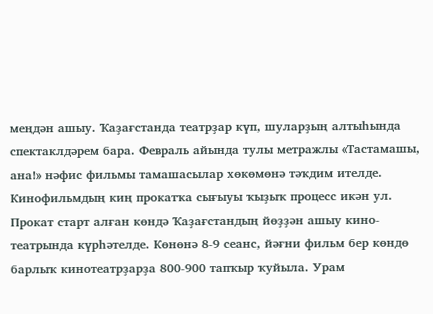меңдән ашыу. Ҡаҙағстанда театрҙар күп, шуларҙың алтыһында спектаклдәрем бара. Февраль айында тулы метражлы «Тастамашы, ана!» нәфис фильмы тамашасылар хөкөмөнә тәҡдим ителде. Кинофильмдың киң прокатҡа сығыуы ҡыҙыҡ процесс икән ул. Прокат старт алған көндә Ҡаҙағстандың йөҙҙән ашыу кино-театрында күрһәтелде. Көнөнә 8-9 сеанс, йәғни фильм бер көндө барлыҡ кинотеатрҙарҙа 800-900 тапҡыр ҡуйыла. Урам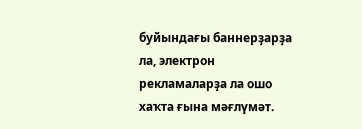буйындағы баннерҙарҙа ла, электрон рекламаларҙа ла ошо хаҡта ғына мәғлүмәт.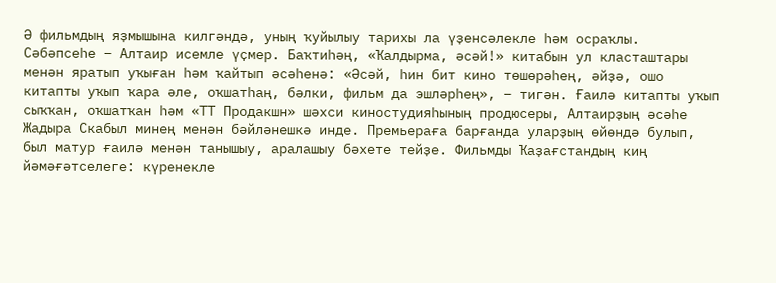Ә фильмдың яҙмышына килгәндә, уның ҡуйылыу тарихы ла үҙенсәлекле һәм осраҡлы.
Сәбәпсеһе – Алтаир исемле үҫмер. Баҡтиһәң, «Ҡалдырма, әсәй!» китабын ул класташтары менән яратып уҡыған һәм ҡайтып әсәһенә: «Әсәй, һин бит кино төшөрәһең, әйҙә, ошо китапты уҡып ҡара әле, оҡшатһаң, бәлки, фильм да эшләрһең», – тигән. Ғаилә китапты уҡып сыҡҡан, оҡшатҡан һәм «ТТ Продакшн» шәхси киностудияһының продюсеры, Алтаирҙың әсәһе Жадыра Скабыл минең менән бәйләнешкә инде. Премьераға барғанда уларҙың өйөндә булып, был матур ғаилә менән танышыу, аралашыу бәхете тейҙе. Фильмды Ҡаҙағстандың киң йәмәғәтселеге: күренекле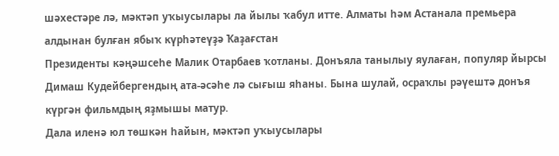шәхестәре лә, мәктәп уҡыусылары ла йылы ҡабул итте. Алматы һәм Астанала премьера алдынан булған ябыҡ күрһәтеүҙә Ҡаҙағстан
Президенты кәңәшсеһе Малик Отарбаев ҡотланы. Донъяла танылыу яулаған, популяр йырсы Димаш Кудейбергендың ата-әсәһе лә сығыш яһаны. Бына шулай, осраҡлы рәүештә донъя күргән фильмдың яҙмышы матур.
Дала иленә юл төшкән һайын, мәктәп уҡыусылары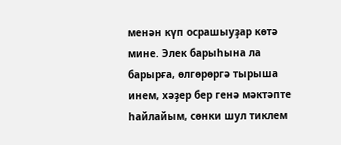менән күп осрашыуҙар көтә мине. Элек барыһына ла барырға, өлгөрөргә тырыша инем, хәҙер бер генә мәктәпте һайлайым, сөнки шул тиклем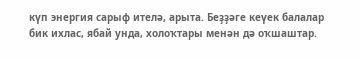күп энергия сарыф ителә, арыта. Беҙҙәге кеүек балалар бик ихлас, ябай унда, холоҡтары менән дә оҡшаштар.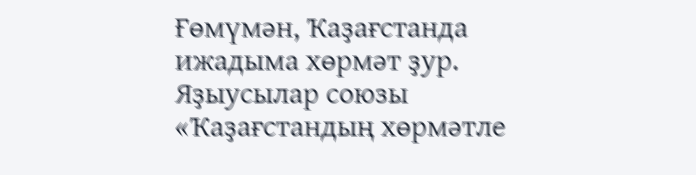Ғөмүмән, Ҡаҙағстанда ижадыма хөрмәт ҙур. Яҙыусылар союзы «Ҡаҙағстандың хөрмәтле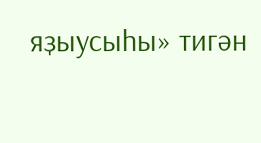яҙыусыһы» тигән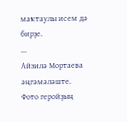маҡтаулы исем дә бирҙе.
...
Айзилә Мортаева әңгәмәләште.
Фото геройҙың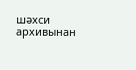шәхси архивынан